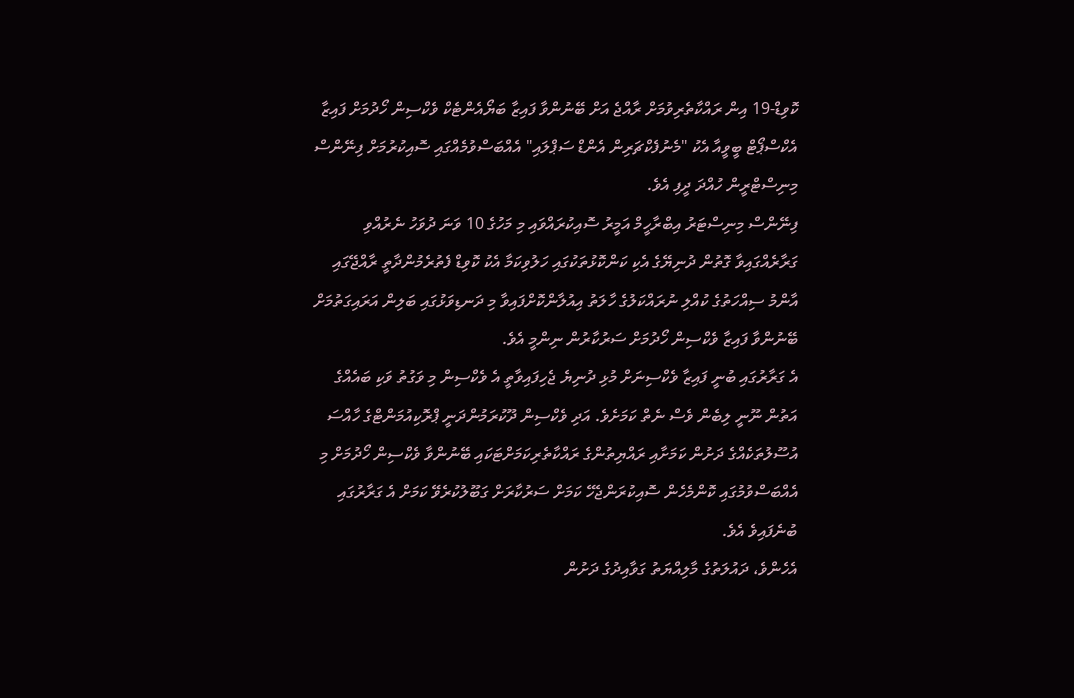ކޮވިޑް-19 އިން ރައްކާތެރިވުމަށް ރާއްޖެ އަށް ބޭނުންވާ ފައިޒާ ބަޔޯއެންޓެކް ވެކްސިން ހޯދުމަށް ފައިޒާ އެކްސްޕޯޓް ބީވީއާ އެކު "މެނުފެކްޗަރިން އެންޑް ސަޕްލައި" އެއްބަސްވުމެއްގައި ސޮއިކުރުމަށް ފިނޭންސް މިނިސްޓްރީން ހުއްދަ ދީފި އެވެ.
ފިނޭންސް މިނިސްޓަރު އިބްރާހީމް އަމީރު ސޮއިކުރައްވައި މި މަހުގެ 10 ވަނަ ދުވަހު ނެރުއްވި ގަރާރެއްގައިވާ ގޮތުން ދުނިޔޭގެ އެކި ކަންކޮޅުތަކުގައި ހަލުވިކަމާ އެކު ކޮވިޑް ފެތުރެމުންދާތީ ރާއްޖޭގައި އާންމު ސިއްހަތުގެ ކުއްލި ނުރައްކަލުގެ ހާލަތު އިއުލާންކޮށްފައިވާ މި ދަނޑިވަޅުގައި ބަލިން އަރައިގަތުމަށް ބޭނުންވާ ފައިޒާ ވެކްސިން ހޯދުމަށް ސަރުކާރުން ނިންމީ އެވެ.
އެ ގަރާރުގައި ބުނީ ފައިޒާ ވެކްސިނަށް މުޅި ދުނިޔެ ޖެހިފައިވާތީ އެ ވެކްސިން މި ވަގުތު ވަކި ބައެއްގެ އަތުން ނޫނީ ލިބެން ވެސް ނެތް ކަމަށެވެ. އަދި ވެކްސިން ދޫކުރަމުންދަނީ ޕްރޮކިއުމަންޓްގެ ހާއްސަ އުސޫލުތަކެއްގެ ދަށުން ކަމަށާއި ރައްޔިތުންގެ ރައްކާތެރިކަމަށްޓަކައި ބޭނުންވާ ވެކްސިން ހޯދުމަށް މި އެއްބަސްވުމުގައި ކޮންމެހެން ސޮއިކުރަންޖެހޭ ކަމަށް ސަރުކާރަށް ގަބޫލުކުރެވޭ ކަމަށް އެ ގަރާރުގައި ބުނެފައިވެ އެވެ.
އެހެންވެ، ދައުލަތުގެ މާލިއްޔަތު ގަވާއިދުގެ ދަށުން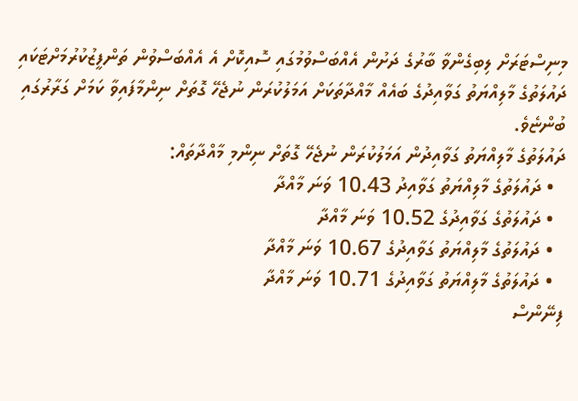މިނިސްޓަރަށް ލިބިގެންވާ ބާރުގެ ދަށުން އެއްބަސްވުމުގައި ސޮއިކޮށް އެ އެއްބަސްވުން ތަންފީޒުކުރުމަށްޓަކައި ދައުލަތުގެ މާލިއްޔަތު ގަވާއިދުގެ ބައެއް މާއްދާތަކަށް އަމަލުކުރަން ނުޖެހޭ ގޮތަށް ނިންމާފައިވާ ކަމަށް ގަރާރުގައި ބުންޏެވެ.
ދައުލަތުގެ މާލިއްޔަތު ގަވާއިދުން އަމަލުކުރަން ނުޖެހޭ ގޮތަށް ނިންމި މާއްދާތައް:
  • ދައުލަތުގެ މާލިއްޔަތު ގަވާއިދު 10.43 ވަނަ މާއްދާ
  • ދައުލަތުގެ ގަވާއިދުގެ 10.52 ވަނަ މާއްދާ
  • ދައުލަތުގެ މާލިއްޔަތު ގަވާއިދުގެ 10.67 ވަނަ މާއްދާ
  • ދައުލަތުގެ މާލިއްޔަތު ގަވާއިދުގެ 10.71 ވަނަ މާއްދާ
ފިނޭންސް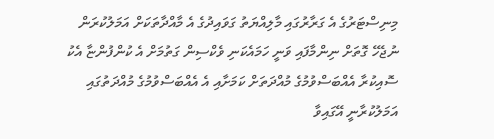މިނިސްޓަރުގެ އެ ގަރާރުގައި މާލިއްޔަތު ގަވައިދުގެ އެ މާއްދާތަކަށް އަމަލުކުރަން ނުޖެހޭ ގޮތަށް ނިންމާފައި ވަނީ ހަމައެކަނި ވެކްސިން ގަތުމަށް އެ ކުންފުންޏާ އެކު ސޮއިކުރާ އެއްބަސްވުމުގެ މުއްދަތަށް ކަމަށާއި އެ އެއްބަސްވުމުގެ މުއްދަތުގައި އަމަލުކުރާނީ އޭގައިވާ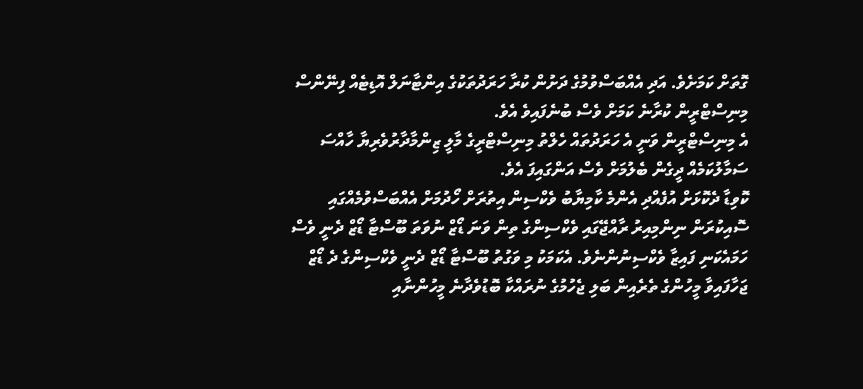ގޮތަށް ކަމަށެވެ. އަދި އެއްބަސްވުމުގެ ދަށުން ކުރާ ހަރަދުތަކުގެ އިންޓާނަލް އޮޑިޓެއް ފިނޭންސް މިނިސްޓްރީން ކުރާނެ ކަމަށް ވެސް ބުނެފައިވެ އެވެ.
އެ މިނިސްޓްރީން ވަނީ އެ ހަރަދުތައް ހެލްތު މިނިސްޓްރީގެ މާލީ ޒިންމާދާރުވެރިޔާ ހާއްސަ ސަމާލުކަމެއް ދީގެން ބެލުމަށް ވެސް އަންގައިފަ އެވެ.
ކޮވިޑާ ދެކޮޅަށް އުފެއްދި އެންމެ ކާމިޔާބު ވެކްސިން އިތުރަށް ހޯދުމަށް އެއްބަސްވުމެއްގައި ސޮއިކުރަން ނިންމިއިރު ރާއްޖޭގައި ވެކްސިންގެ ތިން ވަނަ ޑޯޒް ނުވަތަ ބޫސްޓާ ޑޯޒް ދެނީ ވެސް ހަމައެކަނި ފައިޒާ ވެކްސިނުންނެވެ. އެކަމަކު މި ވަގުތު ބޫސްޓާ ޑޯޒް ދެނީ ވެކްސިންގެ ދެ ޑޯޒް ޖަހާފައިވާ މީހުންގެ ތެރެއިން ބަލި ޖެހުމުގެ ނުރައްކާ ބޮޑުވެދާނެ މީހުންނާއި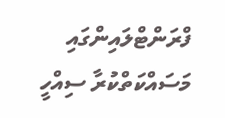ފްރަންޓްލައިންގައި މަސައްކަތްކުރާ ސިއްހީ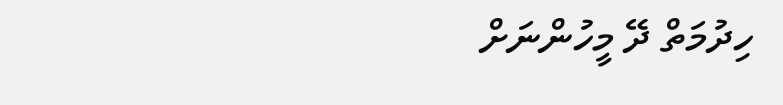ހިދުމަތް ދޭ މީހުންނަށް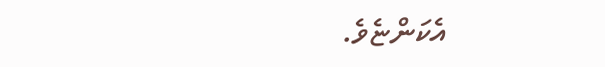އެކަންޏެވެ.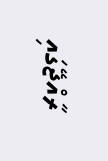ރާއްޖޭގައި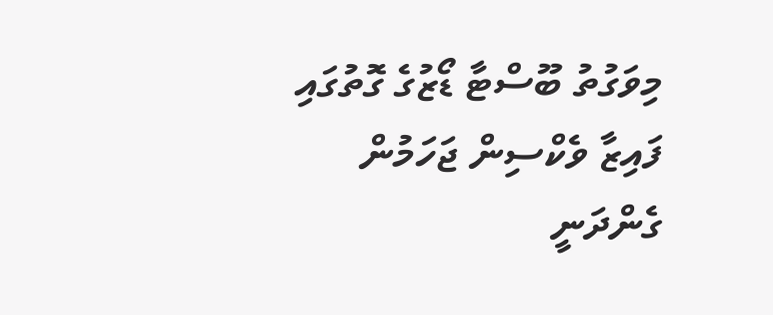މިވަގުތު ބޫސްޓާ ޑޯޒުގެ ގޮތުގައި ފައިޒާ ވެކްސިން ޖަހަމުން ގެންދަނީ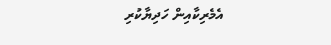އެމެރިކާއިން ހަދިޔާކުރި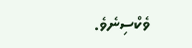ވެކްސިނެވެ.